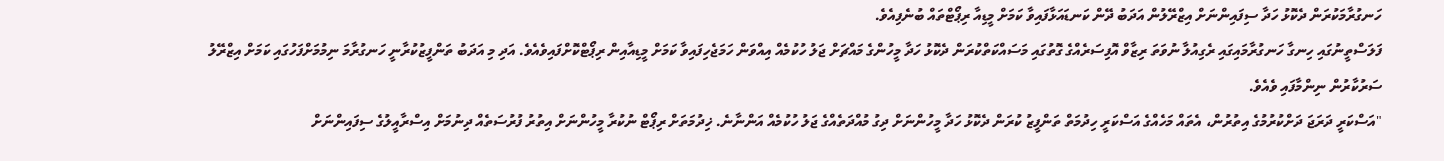ހަނގުރާމަކުރަން ދެކޮޅު ހަދާ ސިފައިންނަށް އިޒްރޭލުން އަދަބު ދޭން ކަނޑައަޅާފައިވާ ކަމަށް މީޑިއާ ރިޕޯޓްތައް ބުނެފިއެވެ.
ފަލަސްތީނުގައި ހިނގާ ހަނގުރާމައިގައި ރެގިއުލާ ނުވަތަ ރިޒާވް އޮފިސަރެއްގެ ގޮތުގައި މަސައްކަތްކުރަން ދެކޮޅު ހަދާ މީހުންގެ މައްޗަށް ޖަލު ހުކުމެއް އިއްވަން ހަމަޖެހިފައިވާ ކަމަށް މީޑިއާއިން ރިޕޯޓްކޮށްފައިވެއެވެ. އަދި މި އަދަބު ތަންފީޒުކުރާނީ ހަނގުރާމަ ނިމުމަށްފަހުގައި ކަމަށް އިޒްރޭލު ސަރުކާރުން ނިންމާފައި ވެއެވެ.
"އަސްކަރީ ދަރަޖަ ދަށްކުރުމުގެ އިތުރުން، އެތައް މަހެއްގެ އަސްކަރީ ހިދުމަތް ތަންފީޒު ކުރަން ދެކޮޅު ހަދާ މީހުންނަށް ދިގު މުއްދަތެއްގެ ޖަލު ހުކުމެއް އަންނާނެ. ޚިދުމަތަށް ރިޕޯޓް ނުކުރާ މީހުންނަށް އިތުރު ފުރުސަތެއް ދިނުމަށް އިސްރާއީލުގެ ސިފައިންނަށް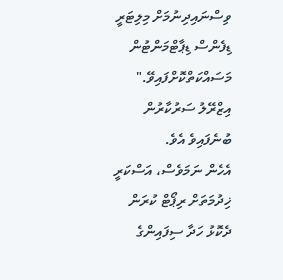ވިސްނައިދިނުމަށް މިލިޓަރީ ޑިފެންސް ޑިޕާޓްމަންޓުން މަސައްކަތްކޮށްފައިވޭ." އިޒްރޭލު ސަރުކާރުން ބުނެފައިވެ އެވެ.
އެހެން ނަމަވެސް، އަސްކަރީ ޚިދުމަތަށް ރިޕޯޓް ކުރަން ދެކޮޅު ހަދާ ސިފައިންގެ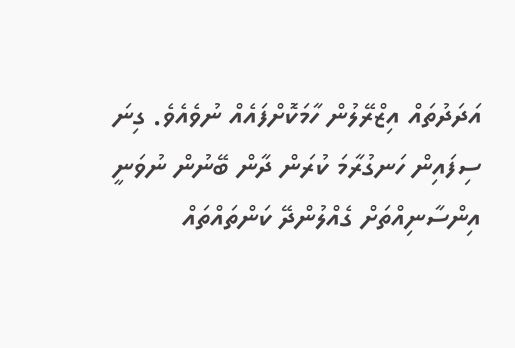އަދަދުތައް އިޒްރޭލުން ހާމަކޮށްފައެއް ނުވެއެވެ. ގިނަ ސިފައިން ހަނގުރާމަ ކުރަން ދާން ބޭނުން ނުވަނީ އިންސާނިއްތަށް ގެއްލުންދޭ ކަންތައްތައް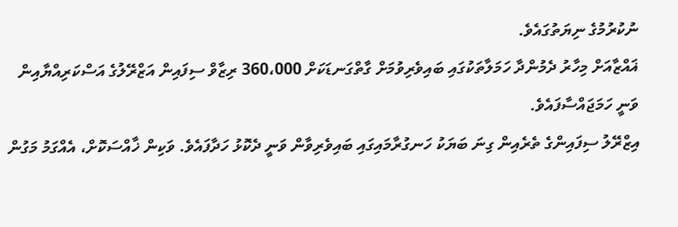ނުކުރުމުގެ ނިޔަތުގައެވެ.
ޣައްޒާއަށް މިހާރު ދެމުންދާ ހަމަލާތަކުގައި ބައިވެރިވުމަށް ގާތްގަނޑަކަށް 360،000 ރިޒާވް ސިފައިން އަޒްރޭލުގެ އަސްކަރިއްޔާއިން ވަނީ ހަމަޖައްސާފައެވެ.
އިޒްރޭލު ސިފައިންގެ ތެރެއިން ގިނަ ބަޔަކު ހަނގުރާމައިގައި ބައިވެރިވާން ވަނީ ދެކޮޅު ހަދާފައެވެ. ވަކިން ޚާއްސަކޮށް، އެއްގަމު މަގުން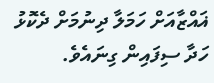ޣައްޒާއަށް ހަމަލާ ދިނުމަށް ދެކޮޅު ހަދާ ސިފައިން ގިނައެވެ.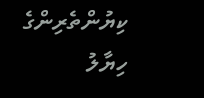ކިޔުންތެރިންގެ ހިޔާލު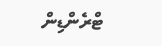ޓްރެންޑިން